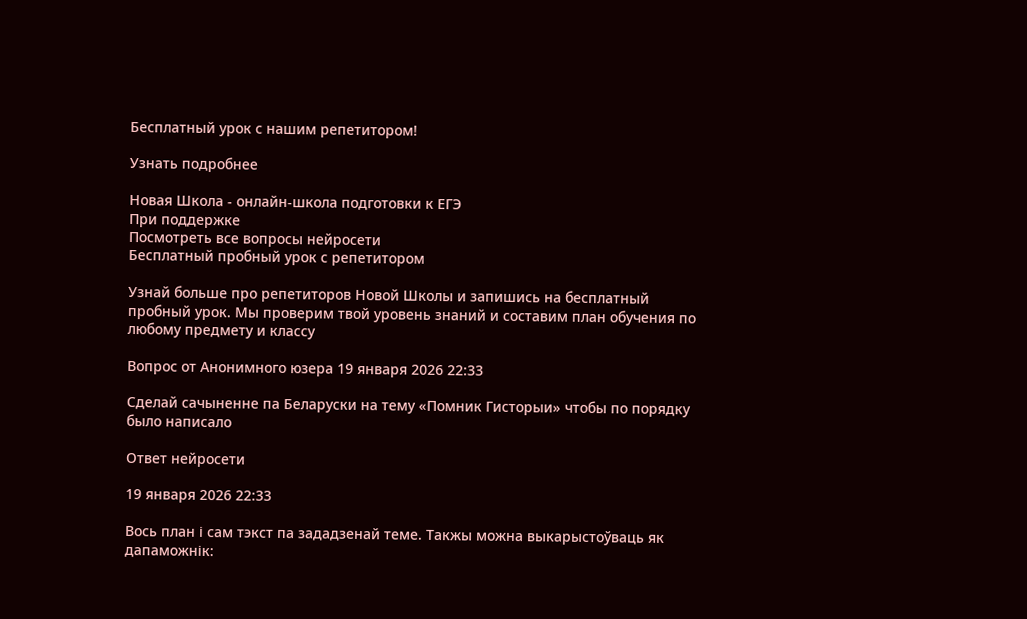Бесплатный урок с нашим репетитором!

Узнать подробнее

Новая Школа - онлайн-школа подготовки к ЕГЭ
При поддержке
Посмотреть все вопросы нейросети
Бесплатный пробный урок с репетитором

Узнай больше про репетиторов Новой Школы и запишись на бесплатный пробный урок. Мы проверим твой уровень знаний и составим план обучения по любому предмету и классу

Вопрос от Анонимного юзера 19 января 2026 22:33

Сделай сачыненне па Беларуски на тему «Помник Гисторыи» чтобы по порядку было написало

Ответ нейросети

19 января 2026 22:33

Вось план і сам тэкст па зададзенай теме. Такжы можна выкарыстоўваць як дапаможнік: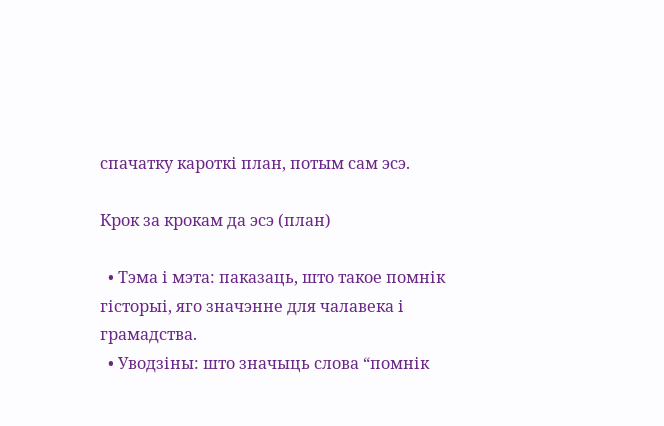спачатку кароткі план, потым сам эсэ.

Крок за крокам да эсэ (план)

  • Тэма і мэта: паказаць, што такое помнік гісторыі, яго значэнне для чалавека і грамадства.
  • Уводзіны: што значыць слова “помнік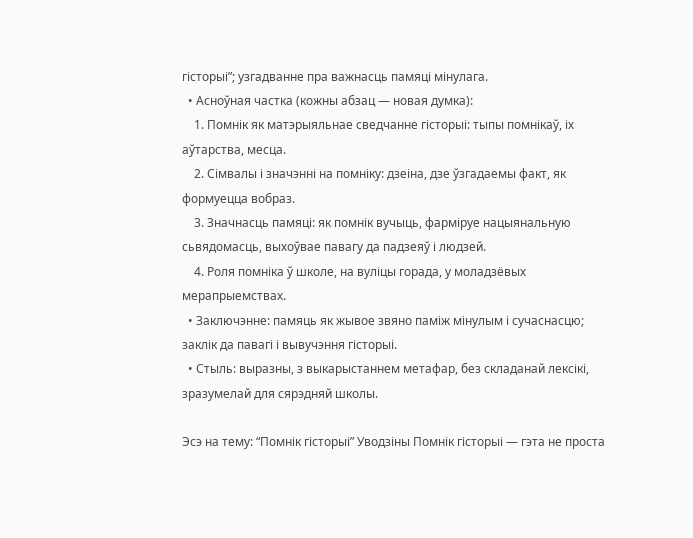гісторыі”; узгадванне пра важнасць памяці мінулага.
  • Асноўная частка (кожны абзац — новая думка):
    1. Помнік як матэрыяльнае сведчанне гісторыі: тыпы помнікаў, іх аўтарства, месца.
    2. Сімвалы і значэнні на помніку: дзеіна, дзе ўзгадаемы факт, як формуецца вобраз.
    3. Значнасць памяці: як помнік вучыць, фарміруе нацыянальную сьвядомасць, выхоўвае павагу да падзеяў і людзей.
    4. Роля помніка ў школе, на вуліцы горада, у моладзёвых мерапрыемствах.
  • Заключэнне: памяць як жывое звяно паміж мінулым і сучаснасцю; заклік да павагі і вывучэння гісторыі.
  • Стыль: выразны, з выкарыстаннем метафар, без складанай лексікі, зразумелай для сярэдняй школы.

Эсэ на тему: “Помнік гісторыі” Уводзіны Помнік гісторыі — гэта не проста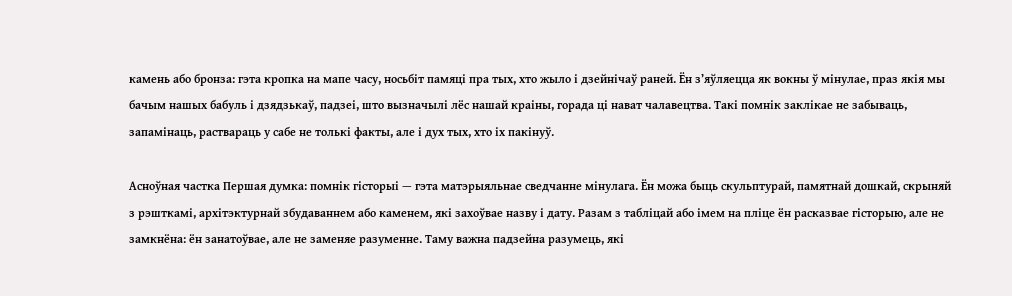камень або бронза: гэта кропка на мапе часу, носьбіт памяці пра тых, хто жыло і дзейнічаў раней. Ён з’яўляецца як вокны ў мінулае, праз якія мы бачым нашых бабуль і дзядзькаў, падзеі, што вызначылі лёс нашай краіны, горада ці нават чалавецтва. Такі помнік заклікае не забываць, запамінаць, раствараць у сабе не толькі факты, але і дух тых, хто іх пакінуў.

Асноўная частка Першая думка: помнік гісторыі — гэта матэрыяльнае сведчанне мінулага. Ён можа быць скульптурай, памятнай дошкай, скрыняй з рэшткамі, архітэктурнай збудаваннем або каменем, які захоўвае назву і дату. Разам з табліцай або імем на пліце ён расказвае гісторыю, але не замкнёна: ён занатоўвае, але не заменяе разуменне. Таму важна падзейна разумець, якi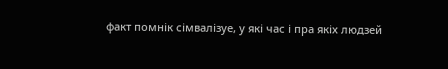факт помнік сімвалізуе, у які час і пра якіх людзей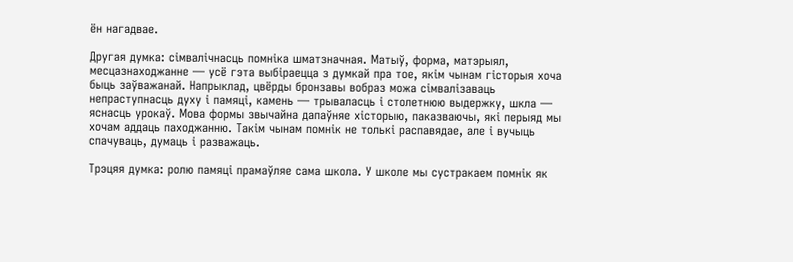ён нагадвае.

Другая думка: сімвалічнасць помніка шматзначная. Матыў, форма, матэрыял, месцазнаходжанне — усё гэта выбіраецца з думкай пра тое, якім чынам гісторыя хоча быць заўважанай. Напрыклад, цвёрды бронзавы вобраз можа сімвалізаваць непраступнасць духу і памяці, камень — трываласць і столетнюю выдержку, шкла — яснасць урокаў. Мова формы звычайна дапаўняе хісторыю, паказваючы, які перыяд мы хочам аддаць паходжанню. Такім чынам помнік не толькі распавядае, але і вучыць спачуваць, думаць і разважаць.

Трэцяя думка: ролю памяці прамаўляе сама школа. У школе мы сустракаем помнік як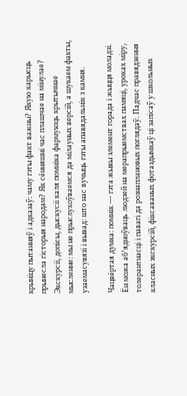крыніцу пытанняў і адказаў: чаму гэты факт важны? Якую карысць прынесла гісторыя народам? Як сённяшні час плашчае на мінулае? Экскурсіі, допісы, дыскусіі каля помніка фармуюць крытычнае мысленне: мы не прыслухоўваемся да мілауных версій, а шукаем факты, узаемасувязі і вывад: што нас вучыць гэты апавядальнік з камня.

Чацвёртая думка: помнік — гэта жывы элемент горада і жыцця моладзі. Ён можа аб’ядноўваць людзей на мерапрыемствах памяці, уроках міру, толерантнасці і павагі да рознаплановых поглядаў. Падчас правядзення класных экскурсій, фіксаваных фотаздымкаў ці запісаў у школьных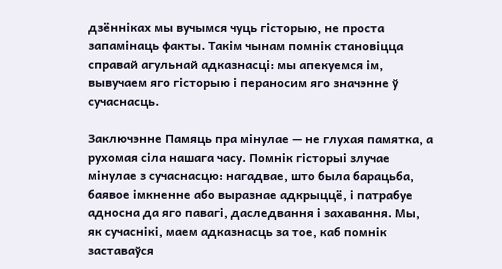дзённіках мы вучымся чуць гісторыю, не проста запамінаць факты. Такім чынам помнік становіцца справай агульнай адказнасці: мы апекуемся ім, вывучаем яго гісторыю і пераносим яго значэнне ў сучаснасць.

Заключэнне Памяць пра мінулае — не глухая памятка, а рухомая сіла нашага часу. Помнік гісторыі злучае мінулае з сучаснасцю: нагадвае, што была барацьба, баявое імкненне або выразнае адкрыццё, і патрабуе адносна да яго павагі, даследвання і захавання. Мы, як сучаснікі, маем адказнасць за тое, каб помнік заставаўся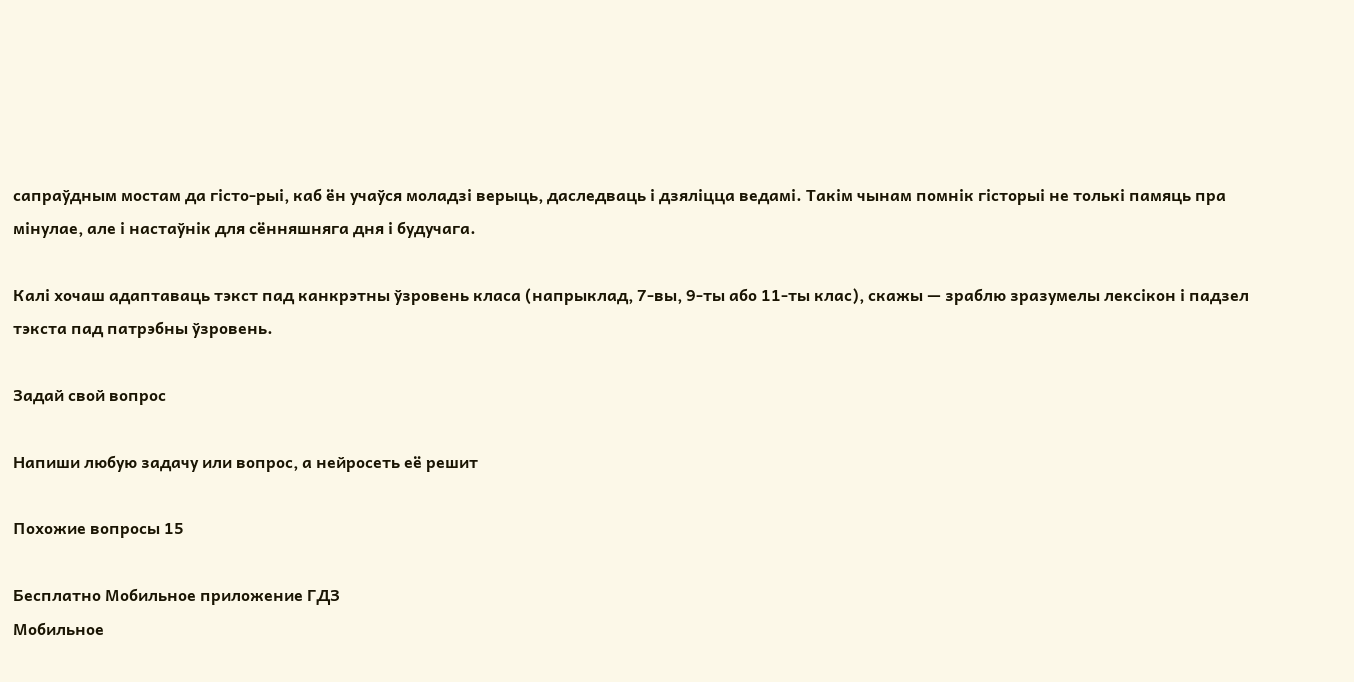сапраўдным мостам да гісто-рыі, каб ён учаўся моладзі верыць, даследваць і дзяліцца ведамі. Такім чынам помнік гісторыі не толькі памяць пра мінулае, але і настаўнік для сённяшняга дня і будучага.

Калі хочаш адаптаваць тэкст пад канкрэтны ўзровень класа (напрыклад, 7-вы, 9-ты або 11-ты клас), скажы — зраблю зразумелы лексікон і падзел тэкста пад патрэбны ўзровень.

Задай свой вопрос

Напиши любую задачу или вопрос, а нейросеть её решит

Похожие вопросы 15

Бесплатно Мобильное приложение ГДЗ
Мобильное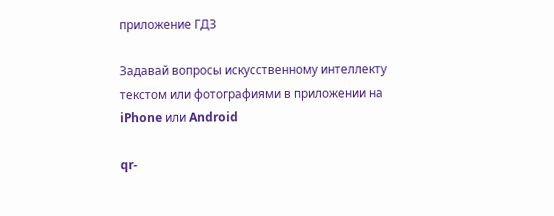приложение ГДЗ

Задавай вопросы искуcственному интеллекту текстом или фотографиями в приложении на iPhone или Android

qr-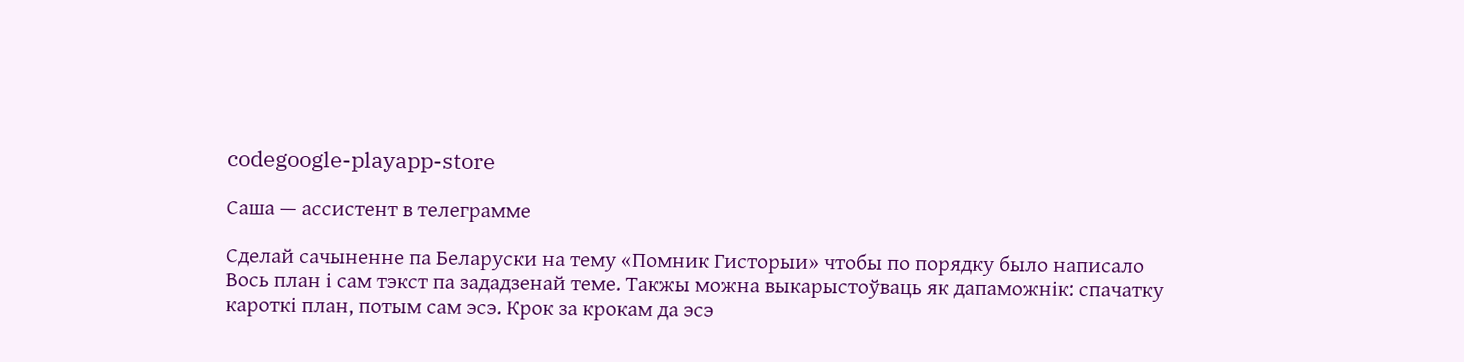codegoogle-playapp-store

Саша — ассистент в телеграмме

Сделай сачыненне па Беларуски на тему «Помник Гисторыи» чтобы по порядку было написало
Вось план і сам тэкст па зададзенай теме. Такжы можна выкарыстоўваць як дапаможнік: спачатку кароткі план, потым сам эсэ. Крок за крокам да эсэ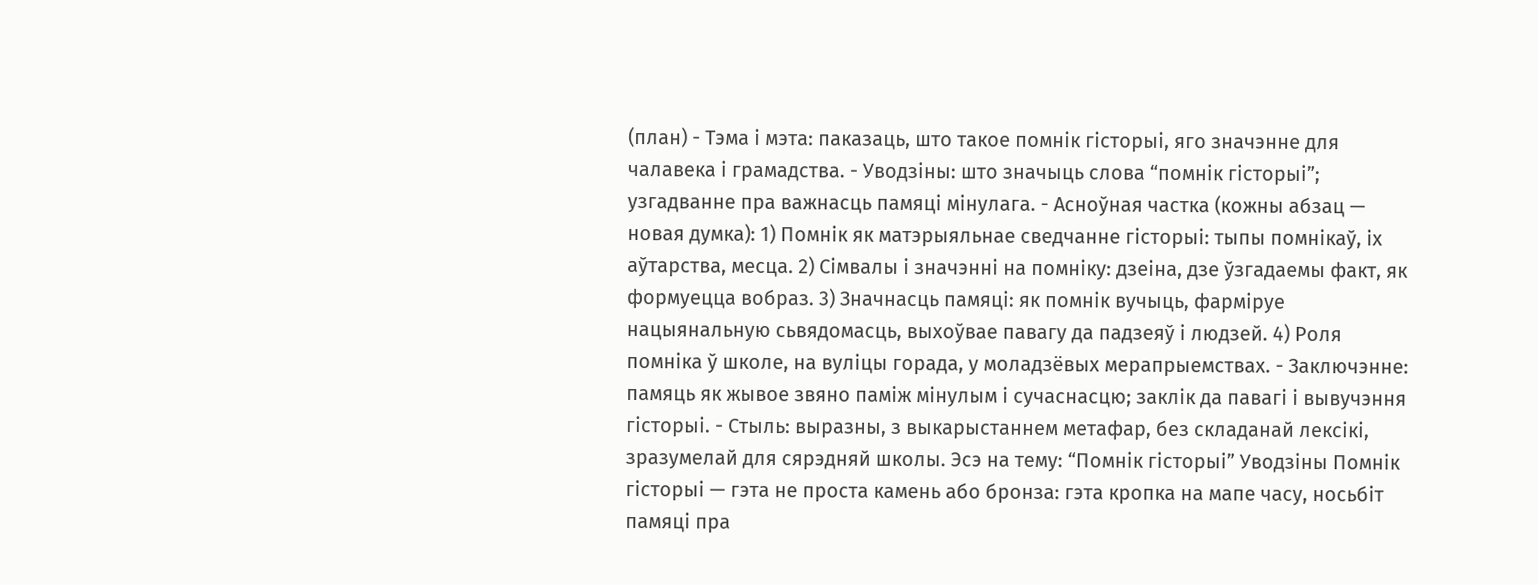(план) - Тэма і мэта: паказаць, што такое помнік гісторыі, яго значэнне для чалавека і грамадства. - Уводзіны: што значыць слова “помнік гісторыі”; узгадванне пра важнасць памяці мінулага. - Асноўная частка (кожны абзац — новая думка): 1) Помнік як матэрыяльнае сведчанне гісторыі: тыпы помнікаў, іх аўтарства, месца. 2) Сімвалы і значэнні на помніку: дзеіна, дзе ўзгадаемы факт, як формуецца вобраз. 3) Значнасць памяці: як помнік вучыць, фарміруе нацыянальную сьвядомасць, выхоўвае павагу да падзеяў і людзей. 4) Роля помніка ў школе, на вуліцы горада, у моладзёвых мерапрыемствах. - Заключэнне: памяць як жывое звяно паміж мінулым і сучаснасцю; заклік да павагі і вывучэння гісторыі. - Стыль: выразны, з выкарыстаннем метафар, без складанай лексікі, зразумелай для сярэдняй школы. Эсэ на тему: “Помнік гісторыі” Уводзіны Помнік гісторыі — гэта не проста камень або бронза: гэта кропка на мапе часу, носьбіт памяці пра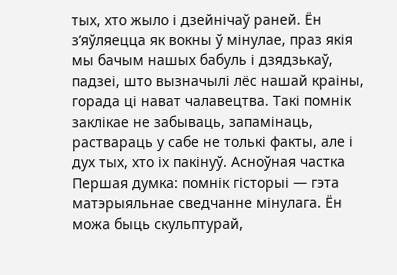тых, хто жыло і дзейнічаў раней. Ён з’яўляецца як вокны ў мінулае, праз якія мы бачым нашых бабуль і дзядзькаў, падзеі, што вызначылі лёс нашай краіны, горада ці нават чалавецтва. Такі помнік заклікае не забываць, запамінаць, раствараць у сабе не толькі факты, але і дух тых, хто іх пакінуў. Асноўная частка Першая думка: помнік гісторыі — гэта матэрыяльнае сведчанне мінулага. Ён можа быць скульптурай,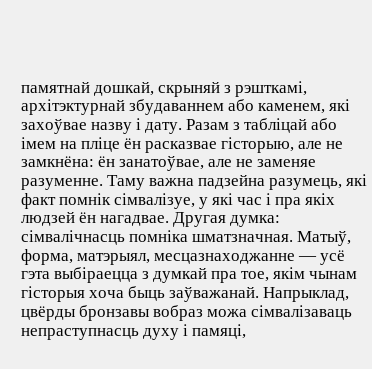памятнай дошкай, скрыняй з рэшткамі, архітэктурнай збудаваннем або каменем, які захоўвае назву і дату. Разам з табліцай або імем на пліце ён расказвае гісторыю, але не замкнёна: ён занатоўвае, але не заменяе разуменне. Таму важна падзейна разумець, якi факт помнік сімвалізуе, у які час і пра якіх людзей ён нагадвае. Другая думка: сімвалічнасць помніка шматзначная. Матыў, форма, матэрыял, месцазнаходжанне — усё гэта выбіраецца з думкай пра тое, якім чынам гісторыя хоча быць заўважанай. Напрыклад, цвёрды бронзавы вобраз можа сімвалізаваць непраступнасць духу і памяці,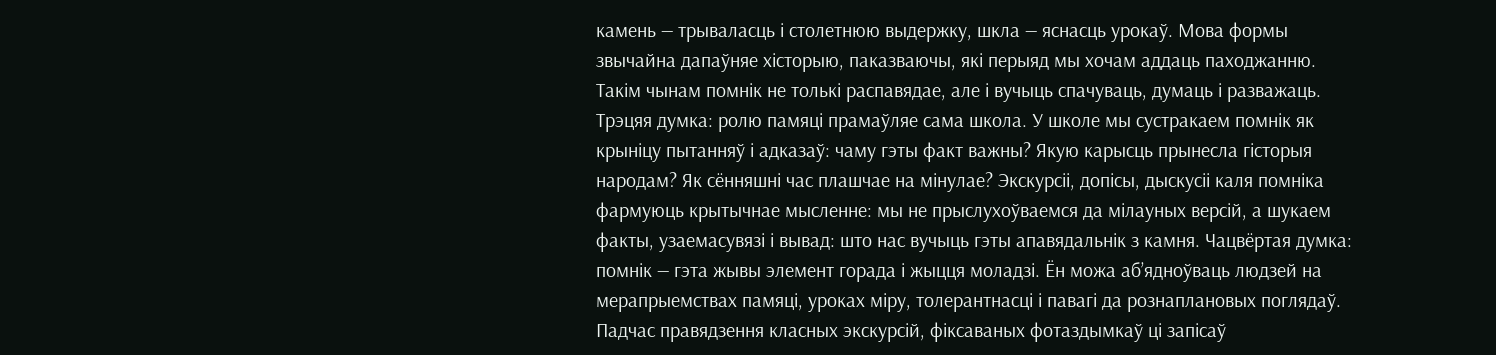камень — трываласць і столетнюю выдержку, шкла — яснасць урокаў. Мова формы звычайна дапаўняе хісторыю, паказваючы, які перыяд мы хочам аддаць паходжанню. Такім чынам помнік не толькі распавядае, але і вучыць спачуваць, думаць і разважаць. Трэцяя думка: ролю памяці прамаўляе сама школа. У школе мы сустракаем помнік як крыніцу пытанняў і адказаў: чаму гэты факт важны? Якую карысць прынесла гісторыя народам? Як сённяшні час плашчае на мінулае? Экскурсіі, допісы, дыскусіі каля помніка фармуюць крытычнае мысленне: мы не прыслухоўваемся да мілауных версій, а шукаем факты, узаемасувязі і вывад: што нас вучыць гэты апавядальнік з камня. Чацвёртая думка: помнік — гэта жывы элемент горада і жыцця моладзі. Ён можа аб’ядноўваць людзей на мерапрыемствах памяці, уроках міру, толерантнасці і павагі да рознаплановых поглядаў. Падчас правядзення класных экскурсій, фіксаваных фотаздымкаў ці запісаў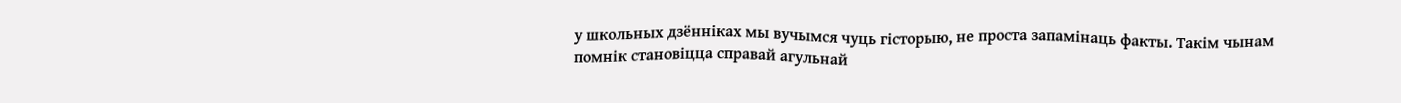у школьных дзённіках мы вучымся чуць гісторыю, не проста запамінаць факты. Такім чынам помнік становіцца справай агульнай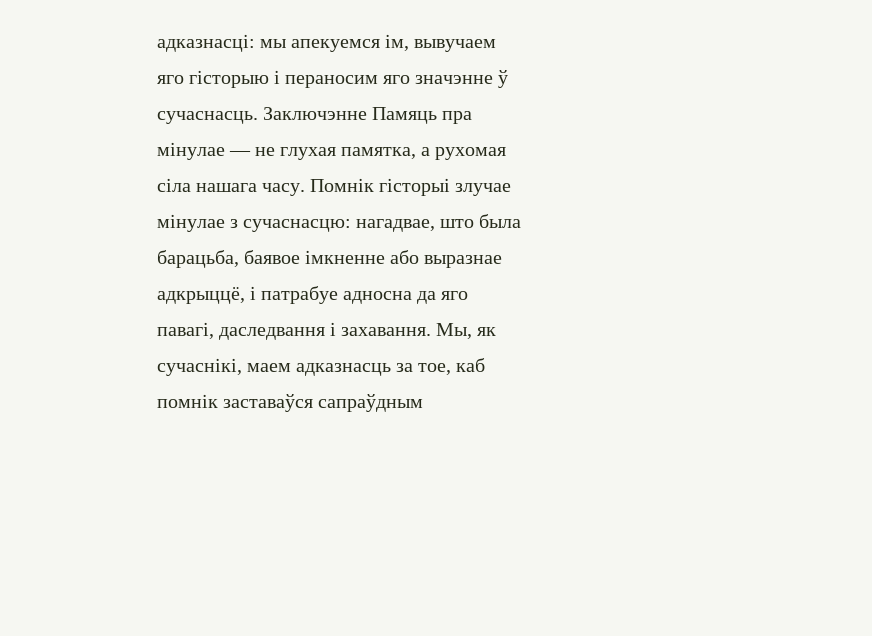адказнасці: мы апекуемся ім, вывучаем яго гісторыю і пераносим яго значэнне ў сучаснасць. Заключэнне Памяць пра мінулае — не глухая памятка, а рухомая сіла нашага часу. Помнік гісторыі злучае мінулае з сучаснасцю: нагадвае, што была барацьба, баявое імкненне або выразнае адкрыццё, і патрабуе адносна да яго павагі, даследвання і захавання. Мы, як сучаснікі, маем адказнасць за тое, каб помнік заставаўся сапраўдным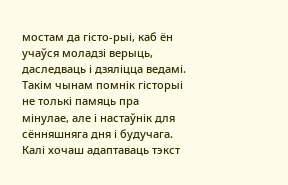мостам да гісто-рыі, каб ён учаўся моладзі верыць, даследваць і дзяліцца ведамі. Такім чынам помнік гісторыі не толькі памяць пра мінулае, але і настаўнік для сённяшняга дня і будучага. Калі хочаш адаптаваць тэкст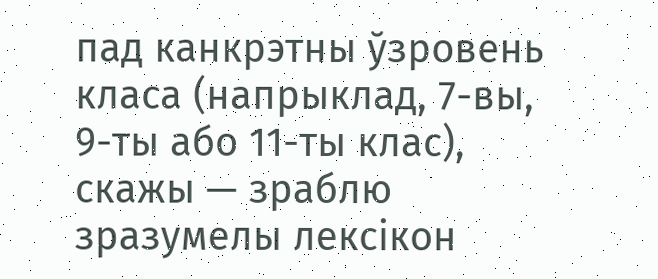пад канкрэтны ўзровень класа (напрыклад, 7-вы, 9-ты або 11-ты клас), скажы — зраблю зразумелы лексікон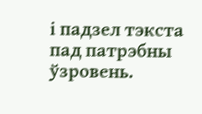і падзел тэкста пад патрэбны ўзровень.